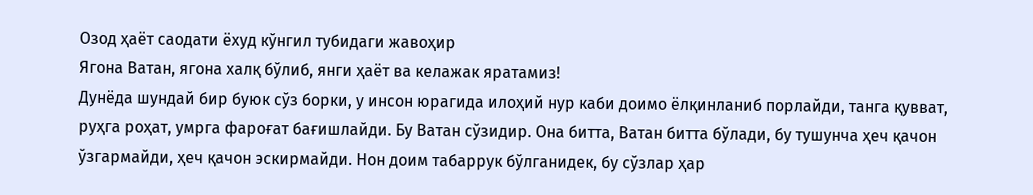Озод ҳаёт саодати ёхуд кўнгил тубидаги жавоҳир
Ягона Ватан, ягона халқ бўлиб, янги ҳаёт ва келажак яратамиз!
Дунёда шундай бир буюк сўз борки, у инсон юрагида илоҳий нур каби доимо ёлқинланиб порлайди, танга қувват, руҳга роҳат, умрга фароғат бағишлайди. Бу Ватан сўзидир. Она битта, Ватан битта бўлади, бу тушунча ҳеч қачон ўзгармайди, ҳеч қачон эскирмайди. Нон доим табаррук бўлганидек, бу сўзлар ҳар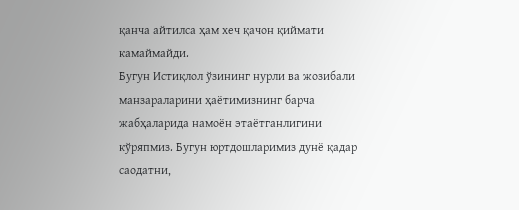қанча айтилса ҳам хеч қачон қиймати камаймайди.
Бугун Истиқлол ўзининг нурли ва жозибали манзараларини ҳаётимизнинг барча жабҳаларида намоён этаётганлигини кўряпмиз. Бугун юртдошларимиз дунё қадар саодатни,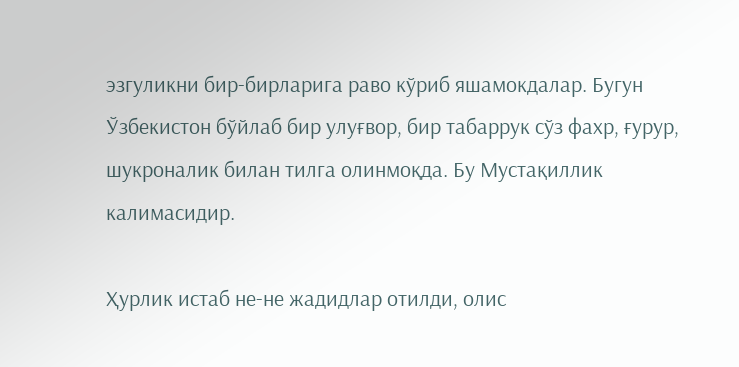эзгуликни бир-бирларига раво кўриб яшамокдалар. Бугун Ўзбекистон бўйлаб бир улуғвор, бир табаррук сўз фахр, ғурур, шукроналик билан тилга олинмоқда. Бу Мустақиллик калимасидир.

Ҳурлик истаб не-не жадидлар отилди, олис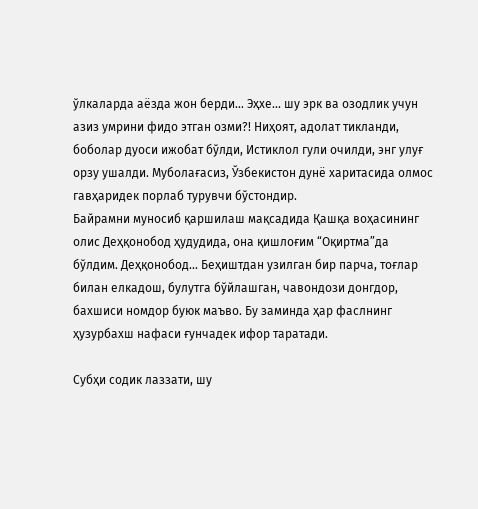ўлкаларда аёзда жон берди... Эҳхе... шу эрк ва озодлик учун азиз умрини фидо этган озми?! Ниҳоят, адолат тикланди, боболар дуоси ижобат бўлди, Истиклол гули очилди, энг улуғ орзу ушалди. Муболағасиз, Ўзбекистон дунё харитасида олмос гавҳаридек порлаб турувчи бўстондир.
Байрамни муносиб қаршилаш мақсадида Қашқа воҳасининг олис Деҳқонобод ҳудудида, она қишлоғим “Оқиртма”да бўлдим. Деҳқонобод... Беҳиштдан узилган бир парча, тоғлар билан елкадош, булутга бўйлашган, чавондози донгдор, бахшиси номдор буюк маъво. Бу заминда ҳар фаслнинг ҳузурбахш нафаси ғунчадек ифор таратади.

Субҳи содик лаззати, шу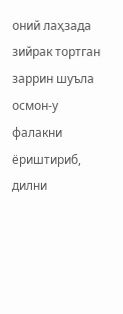оний лаҳзада зийрак тортган заррин шуъла осмон-у фалакни ёриштириб, дилни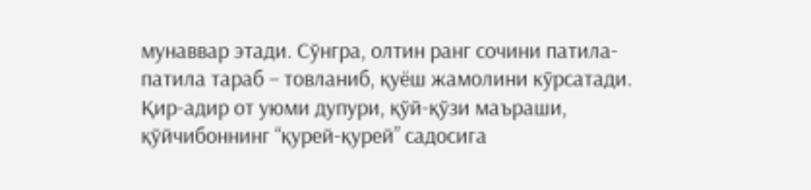мунаввар этади. Сўнгра, олтин ранг сочини патила-патила тараб – товланиб, қуёш жамолини кўрсатади.
Қир-адир от уюми дупури, қўй-қўзи маъраши, қўйчибоннинг “қурей-қурей” садосига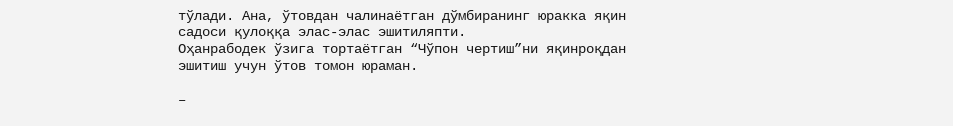тўлади. Ана, ўтовдан чалинаётган дўмбиранинг юракка яқин садоси қулоққа элас-элас эшитиляпти.
Оҳанрабодек ўзига тортаётган “Чўпон чертиш”ни яқинроқдан эшитиш учун ўтов томон юраман.

–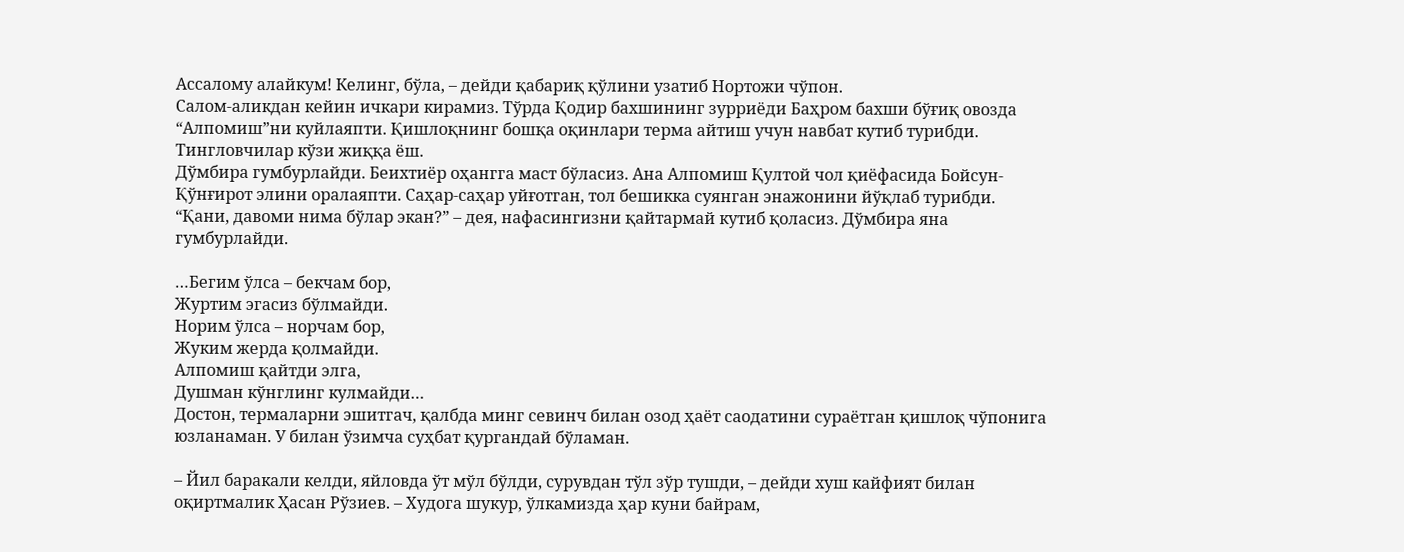Ассалому алайкум! Келинг, бўла, – дейди қабариқ қўлини узатиб Нортожи чўпон.
Салом-аликдан кейин ичкари кирамиз. Тўрда Қодир бахшининг зурриёди Баҳром бахши бўғиқ овозда “Алпомиш”ни куйлаяпти. Қишлоқнинг бошқа оқинлари терма айтиш учун навбат кутиб турибди. Тингловчилар кўзи жиққа ёш.
Дўмбира гумбурлайди. Беихтиёр оҳангга маст бўласиз. Ана Алпомиш Қултой чол қиёфасида Бойсун-Қўнғирот элини оралаяпти. Саҳар-саҳар уйғотган, тол бешикка суянган энажонини йўқлаб турибди.
“Қани, давоми нима бўлар экан?” – дея, нафасингизни қайтармай кутиб қоласиз. Дўмбира яна гумбурлайди.

…Бегим ўлса – бекчам бор,
Журтим эгасиз бўлмайди.
Норим ўлса – норчам бор,
Жуким жерда қолмайди.
Алпомиш қайтди элга,
Душман кўнглинг кулмайди…
Достон, термаларни эшитгач, қалбда минг севинч билан озод ҳаёт саодатини сураётган қишлоқ чўпонига юзланаман. У билан ўзимча суҳбат қургандай бўламан.

– Йил баракали келди, яйловда ўт мўл бўлди, сурувдан тўл зўр тушди, – дейди хуш кайфият билан оқиртмалик Ҳасан Рўзиев. – Худога шукур, ўлкамизда ҳар куни байрам,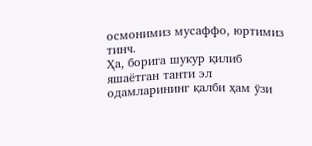осмонимиз мусаффо, юртимиз тинч.
Ҳа, борига шукур қилиб яшаётган танти эл одамларининг қалби ҳам ўзи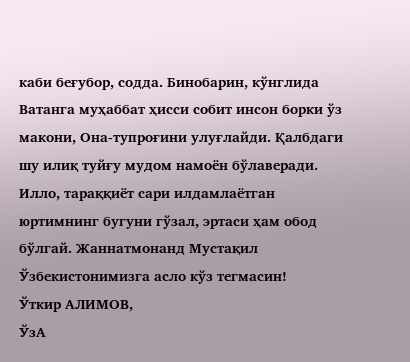каби беғубор, содда. Бинобарин, кўнглида Ватанга муҳаббат ҳисси собит инсон борки ўз макони, Она-тупроғини улуғлайди. Қалбдаги шу илиқ туйғу мудом намоён бўлаверади. Илло, тараққиёт сари илдамлаётган юртимнинг бугуни гўзал, эртаси ҳам обод бўлгай. Жаннатмонанд Мустақил Ўзбекистонимизга асло кўз тегмасин!
Ўткир АЛИМОВ,
ЎзА